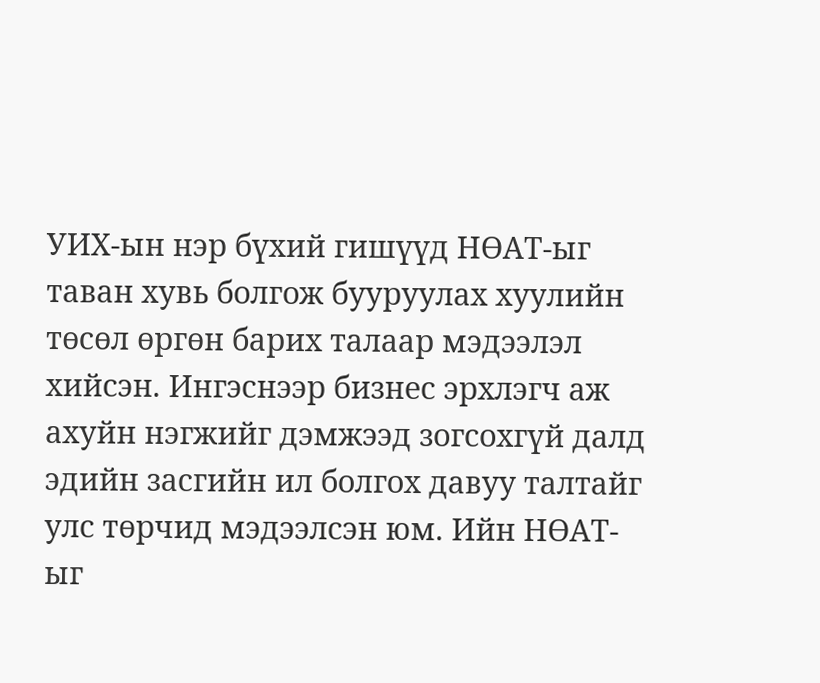УИХ-ын нэр бүхий гишүүд НӨАТ-ыг таван хувь болгож бууруулах хуулийн төсөл өргөн барих талаар мэдээлэл хийсэн. Ингэснээр бизнес эрхлэгч аж ахуйн нэгжийг дэмжээд зогсохгүй далд эдийн засгийн ил болгох давуу талтайг улс төрчид мэдээлсэн юм. Ийн НӨАТ-ыг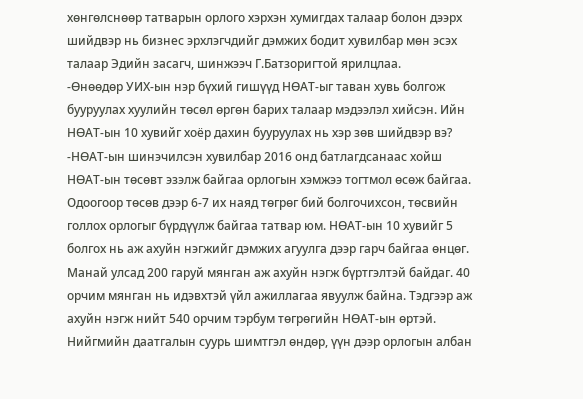хөнгөлснөөр татварын орлого хэрхэн хумигдах талаар болон дээрх шийдвэр нь бизнес эрхлэгчдийг дэмжих бодит хувилбар мөн эсэх талаар Эдийн засагч, шинжээч Г.Батзоригтой ярилцлаа.
-Өнөөдөр УИХ-ын нэр бүхий гишүүд НӨАТ-ыг таван хувь болгож бууруулах хуулийн төсөл өргөн барих талаар мэдээлэл хийсэн. Ийн НӨАТ-ын 10 хувийг хоёр дахин бууруулах нь хэр зөв шийдвэр вэ?
-НӨАТ-ын шинэчилсэн хувилбар 2016 онд батлагдсанаас хойш НӨАТ-ын төсөвт эзэлж байгаа орлогын хэмжээ тогтмол өсөж байгаа. Одоогоор төсөв дээр 6-7 их наяд төгрөг бий болгочихсон, төсвийн голлох орлогыг бүрдүүлж байгаа татвар юм. НӨАТ-ын 10 хувийг 5 болгох нь аж ахуйн нэгжийг дэмжих агуулга дээр гарч байгаа өнцөг. Манай улсад 200 гаруй мянган аж ахуйн нэгж бүртгэлтэй байдаг. 40 орчим мянган нь идэвхтэй үйл ажиллагаа явуулж байна. Тэдгээр аж ахуйн нэгж нийт 540 орчим тэрбум төгрөгийн НӨАТ-ын өртэй. Нийгмийн даатгалын суурь шимтгэл өндөр, үүн дээр орлогын албан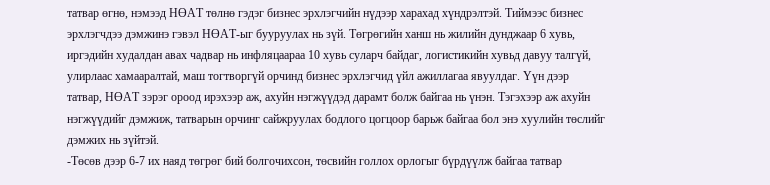татвар өгнө, нэмээд НӨАТ төлнө гэдэг бизнес эрхлэгчийн нүдээр харахад хүндрэлтэй. Тиймээс бизнес эрхлэгчдээ дэмжинэ гэвэл НӨАТ-ыг бууруулах нь зүй. Төгрөгийн ханш нь жилийн дунджаар 6 хувь, иргэдийн худалдан авах чадвар нь инфляцаараа 10 хувь суларч байдаг, логистикийн хувьд давуу талгүй, улирлаас хамааралтай, маш тогтворгүй орчинд бизнес эрхлэгчид үйл ажиллагаа явуулдаг. Үүн дээр татвар, НӨАТ зэрэг ороод ирэхээр аж, ахуйн нэгжүүдэд дарамт болж байгаа нь үнэн. Тэгэхээр аж ахуйн нэгжүүдийг дэмжиж, татварын орчинг сайжруулах бодлого цогцоор барьж байгаа бол энэ хуулийн төслийг дэмжих нь зүйтэй.
-Төсөв дээр 6-7 их наяд төгрөг бий болгочихсон, төсвийн голлох орлогыг бүрдүүлж байгаа татвар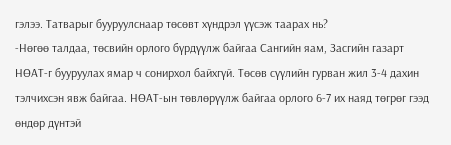гэлээ. Татварыг бууруулснаар төсөвт хүндрэл үүсэж таарах нь?
-Нөгөө талдаа, төсвийн орлого бүрдүүлж байгаа Сангийн яам, Засгийн газарт НӨАТ-г бууруулах ямар ч сонирхол байхгүй. Төсөв сүүлийн гурван жил 3-4 дахин тэлчихсэн явж байгаа. НӨАТ-ын төвлөрүүлж байгаа орлого 6-7 их наяд төгрөг гээд өндөр дүнтэй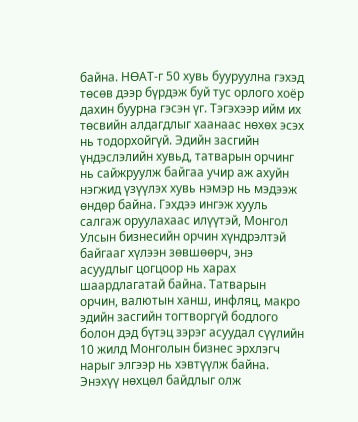байна. НӨАТ-г 50 хувь бууруулна гэхэд төсөв дээр бүрдэж буй тус орлого хоёр дахин буурна гэсэн үг. Тэгэхээр ийм их төсвийн алдагдлыг хаанаас нөхөх эсэх нь тодорхойгүй. Эдийн засгийн үндэслэлийн хувьд, татварын орчинг нь сайжруулж байгаа учир аж ахуйн нэгжид үзүүлэх хувь нэмэр нь мэдээж өндөр байна. Гэхдээ ингэж хууль салгаж оруулахаас илүүтэй, Монгол Улсын бизнесийн орчин хүндрэлтэй байгааг хүлээн зөвшөөрч, энэ асуудлыг цогцоор нь харах шаардлагатай байна. Татварын орчин, валютын ханш, инфляц, макро эдийн засгийн тогтворгүй бодлого болон дэд бүтэц зэрэг асуудал сүүлийн 10 жилд Монголын бизнес эрхлэгч нарыг элгээр нь хэвтүүлж байна. Энэхүү нөхцөл байдлыг олж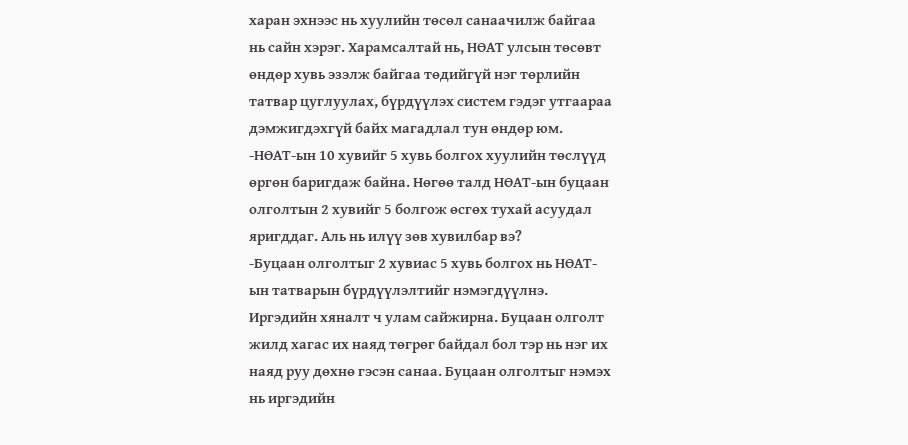харан эхнээс нь хуулийн төсөл санаачилж байгаа нь сайн хэрэг. Харамсалтай нь, НӨАТ улсын төсөвт өндөр хувь эзэлж байгаа төдийгүй нэг төрлийн татвар цуглуулах, бүрдүүлэх систем гэдэг утгаараа дэмжигдэхгүй байх магадлал тун өндөр юм.
-НӨАТ-ын 10 хувийг 5 хувь болгох хуулийн төслүүд өргөн баригдаж байна. Нөгөө талд НӨАТ-ын буцаан олголтын 2 хувийг 5 болгож өсгөх тухай асуудал яригддаг. Аль нь илүү зөв хувилбар вэ?
-Буцаан олголтыг 2 хувиас 5 хувь болгох нь НӨАТ-ын татварын бүрдүүлэлтийг нэмэгдүүлнэ. Иргэдийн хяналт ч улам сайжирна. Буцаан олголт жилд хагас их наяд төгрөг байдал бол тэр нь нэг их наяд руу дөхнө гэсэн санаа. Буцаан олголтыг нэмэх нь иргэдийн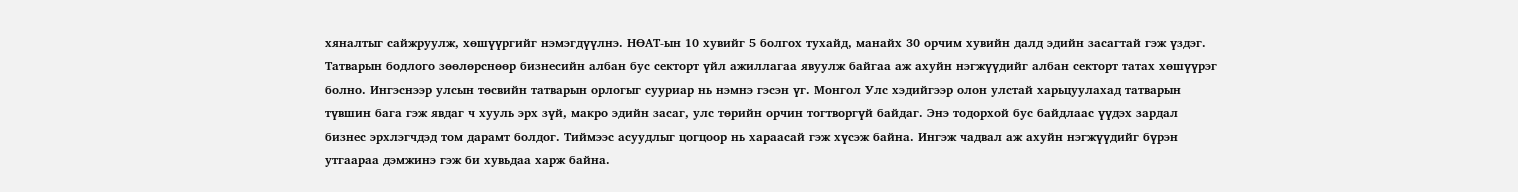хяналтыг сайжруулж, хөшүүргийг нэмэгдүүлнэ. НӨАТ-ын 10 хувийг 5 болгох тухайд, манайх 30 орчим хувийн далд эдийн засагтай гэж үздэг. Татварын бодлого зөөлөрснөөр бизнесийн албан бус секторт үйл ажиллагаа явуулж байгаа аж ахуйн нэгжүүдийг албан секторт татах хөшүүрэг болно. Ингэснээр улсын төсвийн татварын орлогыг сууриар нь нэмнэ гэсэн үг. Монгол Улс хэдийгээр олон улстай харьцуулахад татварын түвшин бага гэж явдаг ч хууль эрх зүй, макро эдийн засаг, улс төрийн орчин тогтворгүй байдаг. Энэ тодорхой бус байдлаас үүдэх зардал бизнес эрхлэгчдэд том дарамт болдог. Тиймээс асуудлыг цогцоор нь хараасай гэж хүсэж байна. Ингэж чадвал аж ахуйн нэгжүүдийг бүрэн утгаараа дэмжинэ гэж би хувьдаа харж байна.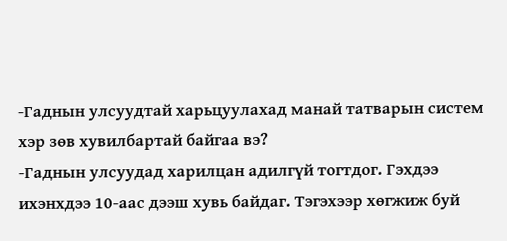-Гаднын улсуудтай харьцуулахад манай татварын систем хэр зөв хувилбартай байгаа вэ?
-Гаднын улсуудад харилцан адилгүй тогтдог. Гэхдээ ихэнхдээ 10-аас дээш хувь байдаг. Тэгэхээр хөгжиж буй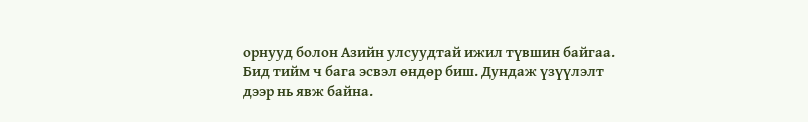орнууд болон Азийн улсуудтай ижил түвшин байгаа. Бид тийм ч бага эсвэл өндөр биш. Дундаж үзүүлэлт дээр нь явж байна.